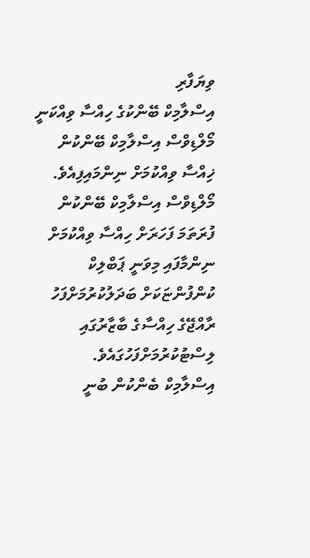ވިޔަފާރި
އިސްލާމިކް ބޭންކުގެ ހިއްސާ ވިއްކަނީ
މޯލްޑިވްސް އިސްލާމިކް ބޭންކުން ޚިއްސާ ވިއްކުމަށް ނިންމައިފިއެވެ.
މޯލްޑިވްސް އިސްލާމިކް ބޭންކުން ފުރަތަމަ ފަހަރަށް ހިއްސާ ވިއްކުމަށް ނިންމާފައި މިވަނީ ޕަބްލިކް ކުންފުންޏަކަށް ބަދަލުކުރުމަށްފަހު ރާއްޖޭގެ ހިއްސާގެ ބާޒާރުގައި ލިސްޓުކުރުމަށްފަހުގައެވެ.
އިސްލާމިކް ބެންކުން ބުނީ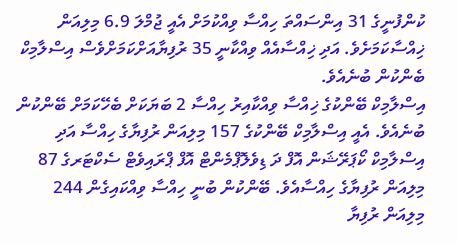ކުންފުނީގެ 31 އިންސައްތަ ހިއްސާ ވިއްކުމަށް އެއީ ޖުމްލަ 6.9 މިލިއަން ޚިއްސާކަމަށެވެ. އަދި ޚިއްސާއެއް ވިއްކާނީ 35 ރުފިޔާއަށްކަމަށްވެސް އިސްލާމިކް ބެންކުން ބުނެއެވެ.
އިސްލާމިކް ބޭންކުގެ ޚިއްސާ ވިއްކާއިރު ހިއްސާ 2 ބަޔަކަށް ބެހޭކަމަށް ބޭންކުން ބުނެއެވެ. އެއީ އިސްލާމިކް ބޭންކުގެ 157 މިލިއަން ރުފިޔާގެ ހިއްސާ އަދި އިސްލާމިކް ކޯޕަރޭޝަން އޮފް ދަ ޑިވެލޮޕްމެންޓް އޮފް ޕްރައިވެޓް ސެކްޓަރގެ 87 މިލިއަން ރުފިޔާގެ ހިއްސާއެވެ. ބޭންކުން ބުނީ ހިއްސާ ވިއްކައިގެން 244 މިލިއަން ރުފިޔާ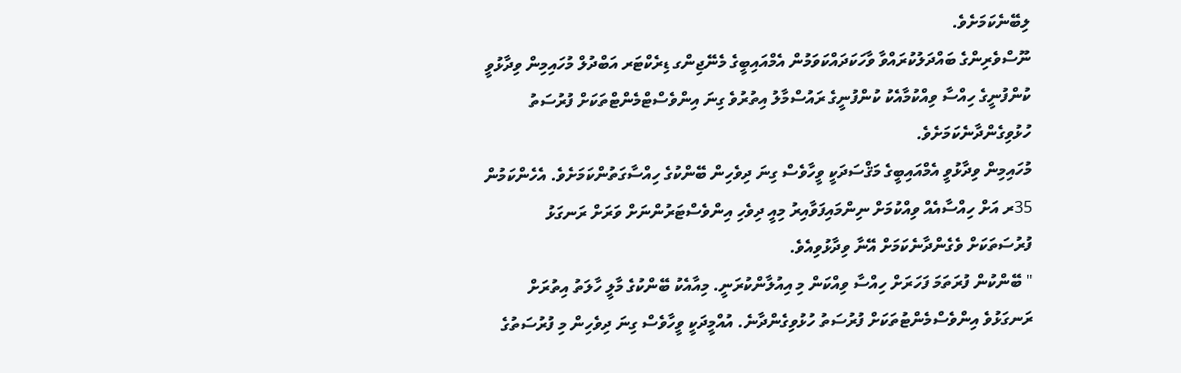ލިބޭނެކަމަށެވެ.
ނޫސްވެރިންގެ ބައްދަލުކުރައްވާ ވާހަކަދައްކަވަމުން އެމްއައިބީގެ މެނޭޖިންގ ޑިރެކްޓަރ އަބްދުލް މުހައިމިން ވިދާޅުވީ ކުންފުނީގެ ހިއްސާ ވިއްކުމާއެކު ކުންފުނީގެ ރައުސްމާލު އިތުރުވެ ގިނަ އިންވެސްޓްމެންޓްތަކަށް ފުރުސަތު ހުޅުވިގެންދާނެކަމަށެވެ.
މުހައިމިން ވިދާޅުވީ އެމްއައިބީގެ މަޤްސަދަކީ ވީހާވެސް ގިނަ ދިވެހިން ބޭންކުގެ ހިއްސާގަތުންކަމަށެވެ. އެހެންކަމުން 35ރ އަށް ހިއްސާއެއް ވިއްކުމަށް ނިންމައިފަވާއިރު މިއީ ދިވެހި އިންވެސްޓަރުންނަށް ވަރަށް ރަނގަޅު ފުރުސަތަކަށް ވެގެންދާނެކަމަށް އޭނާ ވިދާޅުވިއެވެ.
" ބޭންކުން ފުރަތަމަ ފަހަރަށް ހިއްސާ ވިއްކަން މި އިއުލާންކުރަނީ. މިއާއެކު ބޭންކުގެ މާލީ ހާލަތު އިތުރަށް ރަނގަޅުވެ އިންވެސްމެންޓުތަކަށް ފުރުސަތު ހުޅުވިގެންދާނެ. އުއްމީދަކީ ވީހާވެސް ގިނަ ދިވެހިން މި ފުރުސަތުގެ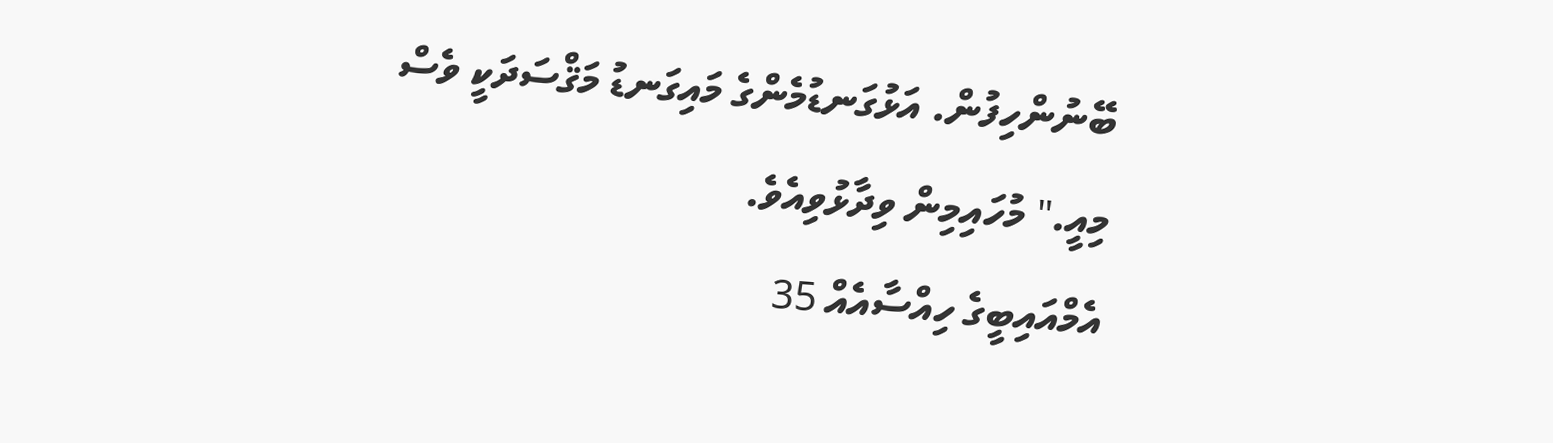ބޭނުންހިފުން. އަޅުގަނޑުމެންގެ މައިގަނޑު މަޤްސަދަކީ ވެސް މިއީ." މުހައިމިން ވިދާޅުވިއެވެ.
އެމްއައިބީގެ ހިއްސާއެއް 35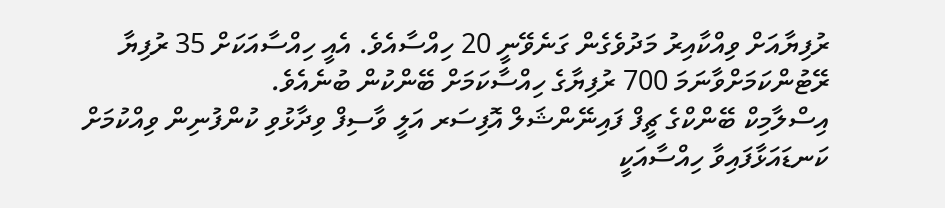ރުފިޔާއަށް ވިއްކާއިރު މަދުވެގެން ގަނެވޭނީ 20 ހިއްސާއެވެ. އެއީ ހިއްސާއަކަށް 35 ރުފިޔާ ރޭޓުންކަމަށްވާނަމަ 700 ރުފިޔާގެ ހިއްސާކަމަށް ބޭންކުން ބުނެއެވެ.
އިސްލާމިކް ބޭންކްގެ ޗީފް ފައިނޭންޝަލް އޮފިސަރ އަލީ ވާސިފް ވިދާޅުވި ކުންފުނިން ވިއްކުމަށް ކަނޑައަޅާފައިވާ ހިއްސާއަކީ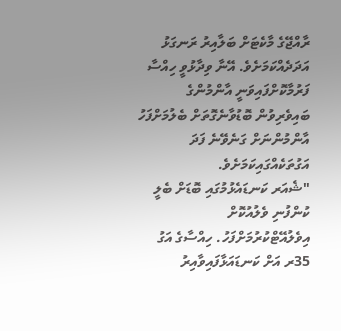ރާއްޖޭގެ މާކެޓަށް ބަލާއިރު ރަނގަޅު އަދަދެއްކަމަށެވެ. އޭނާ ވިދާޅުވީ ހިއްސާ ފަރުމާކޮށްފައިވަނީ އާންމުންގެ ބައިވެރިވުން ބޮޑުވާނެގޮތަށް ބެލުމަށްފަހު އާންމުންނަށް ގަނެވޭނެ ފަދަ އަގުތަކެއްގައިކަމަށެވެ.
"ޝެއަރ ކަނޑައެޅުމުގައި ބޮޑަށް ބެލީ ކުންފުނި ވެލުއުކޮށް އިވެލުއޭޓްކުރުމަށްފަހު. ހިއްސާގެ އަގު 35ރ އަށް ކަނޑައަޅާފައިވާއިރު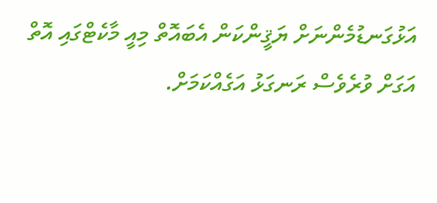އަޅުގަނޑުމެންނަށް ޔަޤީންކަން އެބައޮތް މިއީ މާކެޓްގައި އޮތް އަގަށް ވުރެވެސް ރަނގަޅު އަގެއްކަމަށް.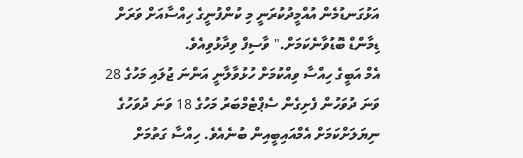އަޅުގަނޑުމެން އުއްމީދުކުރަނީ މި ކުންފުނީގެ ހިއްސާއަށް ވަރަށް ޑިމާންޑް ބޮޑުވާނެކަމަށް." ވާސިފް ވިދާޅުވިއެވެ.
އެމް އަބީގެ ހިއްސާ ވިއްކުމަށް ހުޅުވާލާނީ އަންނަ ޖުލައި މަހުގެ 28 ވަނަ ދުވަހުން ފެށިގެން ސެޕްޓެމްބަރު މަހުގެ 18 ވަނަ ދުވަހުގެ ނިޔަލަށްކަމަށް އެމްއައިބީއިން ބުނެއެވެ. ހިއްސާ ގަތުމަށް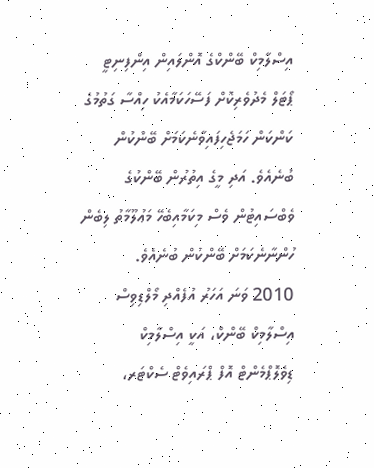އިސްލާމިކް ބޭންކްގެ އޮންލައިން އިންފިނިޓީ ޕޯޓަލް މެދުވެރިކޮށް ފަސޭހަކަމާއެކު ހިއްސާ ގަތުމުގެ ކަންކަން ހަމަޖެހިފައިވާނެކަމަށް ބޭންކުން ބުނެއެވެ. އަދި މީގެ އިތުރުން ބޭންކުގެ ވެބްސައިޓުން ވެސް މިކަމާއިބެހޭ މަޢުލޫމާތު ލިބެން ހުންނާނެކަމަށް ބޭންކުން ބުނެއެވެ.
2010 ވަނަ އަހަރު އުފެއްދި މޯލްޑިވިސް އިސްލާމިކް ބޭންކް، އަކީ އިސްލާމިކް ޑިވެލޮޕްމެންޓް އޮފް ޕްރައިވެޓް ސެކްޓަރ،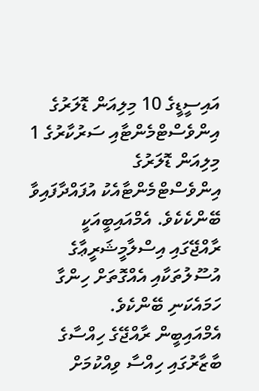އައިސީޑީގެ 10 މިލިއަން ޑޮލަރުގެ އިންވެސްޓްމެންޓާއި ސަރުކާރުގެ 1 މިލިއަން ޑޮލަރުގެ އިންވެސްޓްމެންޓާއެކު އުފައްދާފައިވާ ބޭންކެކެވެ. އެމްއައިބީއަކީ ރާއްޖޭގައި އިސްލާމީޝަރީޢާގެ އުސޫލުތަކާއި އެއްގޮތަށް ހިންގާ ހަމައެކަނި ބޭންކެވެ.
އެމްއައިބީން ރާއްޖޭގެ ހިއްސާގެ ބާޒާރުގައި ހިއްސާ ވިއްކުމަށް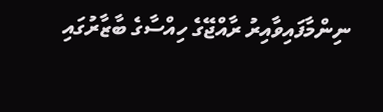ނިންމާފައިވާއިރު ރާއްޖޭގެ ހިއްސާގެ ބާޒާރުގައި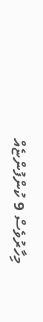މިހާރުވެސް 9 ކުންފުންޏެއް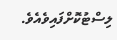ލިސްޓުކޮށްފައިވެއެވެ.